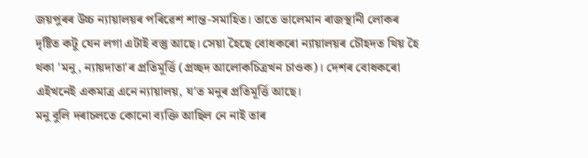জয়পুৰৰ উচ্চ ন্যায়ালয়ৰ পৰিৱেশ শান্ত-সমাহিত। তাতে ভালেমান ৰাজস্থানী লোকৰ দৃষ্টিত কটু যেন লগা এটাই বস্তু আছে। সেয়া হৈছে বোধকৰো ন্যায়ালয়ৰ চৌহদত থিয় হৈ থকা 'মনু, ন্যায়দাতা'ৰ প্ৰতিমূৰ্ত্তি (প্ৰচ্ছদ আলোকচিত্ৰখন চাওক)। দেশৰ বোধকৰো এইখনেই একমাত্ৰ এনে ন্যায়ালয়, য'ত মনুৰ প্ৰতিমূৰ্ত্তি আছে।
মনু বুলি দৰাচলতে কোনো ব্যক্তি আছিল নে নাই তাৰ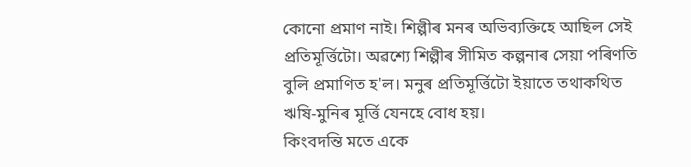কোনো প্ৰমাণ নাই। শিল্পীৰ মনৰ অভিব্যক্তিহে আছিল সেই প্ৰতিমূৰ্ত্তিটো। অৱশ্যে শিল্পীৰ সীমিত কল্পনাৰ সেয়া পৰিণতি বুলি প্ৰমাণিত হ'ল। মনুৰ প্ৰতিমূৰ্ত্তিটো ইয়াতে তথাকথিত ঋষি-মুনিৰ মূৰ্ত্তি যেনহে বোধ হয়।
কিংবদন্তি মতে একে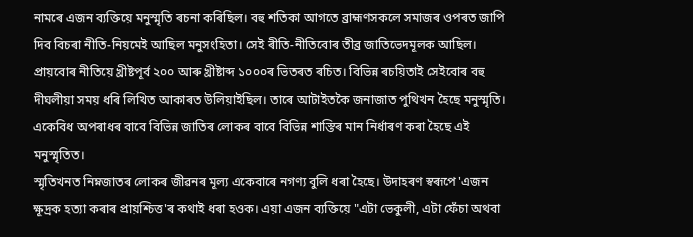নামৰে এজন ব্যক্তিয়ে মনুস্মৃতি ৰচনা কৰিছিল। বহু শতিকা আগতে ব্ৰাহ্মণসকলে সমাজৰ ওপৰত জাপি দিব বিচৰা নীতি-নিয়মেই আছিল মনুসংহিতা। সেই ৰীতি-নীতিবোৰ তীব্ৰ জাতিভেদমূলক আছিল। প্ৰায়বোৰ নীতিয়ে খ্ৰীষ্টপূৰ্ব ২০০ আৰু খ্ৰীষ্টাব্দ ১০০০ৰ ভিতৰত ৰচিত। বিভিন্ন ৰচয়িতাই সেইবোৰ বহু দীঘলীয়া সময় ধৰি লিখিত আকাৰত উলিয়াইছিল। তাৰে আটাইতকৈ জনাজাত পুথিখন হৈছে মনুস্মৃতি। একেবিধ অপৰাধৰ বাবে বিভিন্ন জাতিৰ লোকৰ বাবে বিভিন্ন শাস্তিৰ মান নিৰ্ধাৰণ কৰা হৈছে এই মনুস্মৃতিত।
স্মৃতিখনত নিম্নজাতৰ লোকৰ জীৱনৰ মূল্য একেবাৰে নগণ্য বুলি ধৰা হৈছে। উদাহৰণ স্বৰূপে 'এজন ক্ষূদ্ৰক হত্যা কৰাৰ প্ৰায়শ্চিত্ত'ৰ কথাই ধৰা হওক। এয়া এজন ব্যক্তিয়ে "এটা ভেকুলী, এটা ফেঁচা অথবা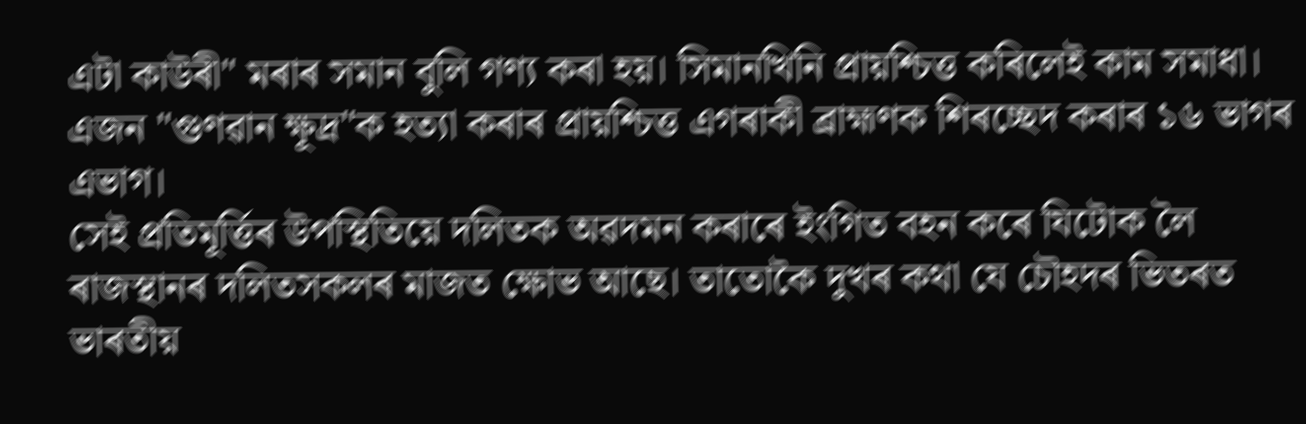এটা কাউৰী" মৰাৰ সমান বুলি গণ্য কৰা হয়। সিমানখিনি প্ৰায়শ্চিত্ত কৰিলেই কাম সমাধা। এজন "গুণৱান ক্ষূদ্ৰ"ক হত্যা কৰাৰ প্ৰায়শ্চিত্ত এগৰাকী ব্ৰাহ্মণক শিৰচ্ছেদ কৰাৰ ১৬ ভাগৰ এভাগ।
সেই প্ৰতিমূৰ্ত্তিৰ উপস্থিতিয়ে দলিতক অৱদমন কৰাৰে ইংগিত বহন কৰে যিটোক লৈ ৰাজস্থানৰ দলিতসকলৰ মাজত ক্ষোভ আছে। তাতোকৈ দুখৰ কথা যে চৌহদৰ ভিতৰত ভাৰতীয়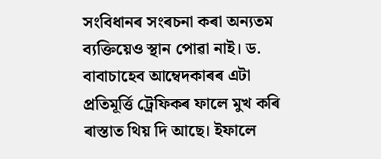সংবিধানৰ সংৰচনা কৰা অন্যতম ব্যক্তিয়েও স্থান পোৱা নাই। ড. বাবাচাহেব আম্বেদকাৰৰ এটা প্ৰতিমূৰ্ত্তি ট্ৰেফিকৰ ফালে মুখ কৰি ৰাস্তাত থিয় দি আছে। ইফালে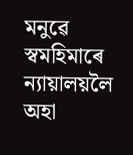মনুৱে স্বমহিমাৰে ন্যায়ালয়লৈ অহা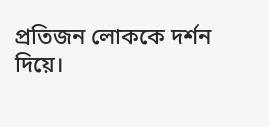প্ৰতিজন লোককে দৰ্শন দিয়ে।